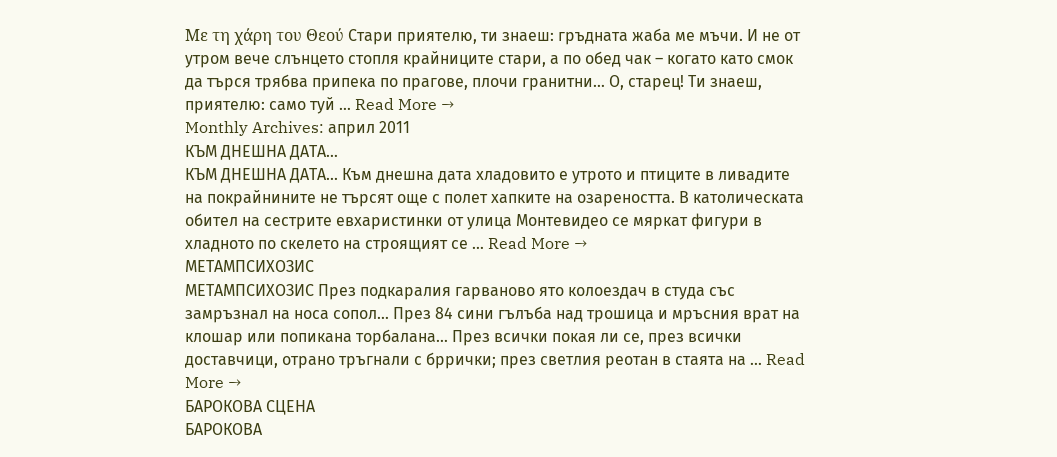Με τη χάρη του Θεού Стари приятелю, ти знаеш: гръдната жаба ме мъчи. И не от утром вече слънцето стопля крайниците стари, а по обед чак – когато като смок да търся трябва припека по прагове, плочи гранитни… О, старец! Ти знаеш, приятелю: само туй … Read More →
Monthly Archives: април 2011
КЪМ ДНЕШНА ДАТА…
КЪМ ДНЕШНА ДАТА... Към днешна дата хладовито е утрото и птиците в ливадите на покрайнините не търсят още с полет хапките на озареността. В католическата обител на сестрите евхаристинки от улица Монтевидео се мяркат фигури в хладното по скелето на строящият се … Read More →
МЕТАМПСИХОЗИС
МЕТАМПСИХОЗИС През подкаралия гарваново ято колоездач в студа със замръзнал на носа сопол… През 84 сини гълъба над трошица и мръсния врат на клошар или попикана торбалана… През всички покая ли се, през всички доставчици, отрано тръгнали с бррички; през светлия реотан в стаята на … Read More →
БАРОКОВА СЦЕНА
БАРОКОВА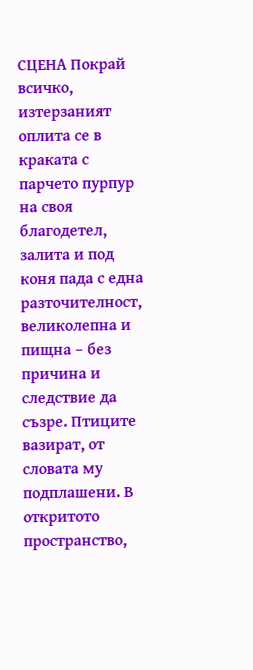СЦЕНА Покрай всичко, изтерзаният оплита се в краката с парчето пурпур на своя благодетел, залита и под коня пада с една разточителност, великолепна и пищна – без причина и следствие да съзре. Птиците вазират, от словата му подплашени. В откритото пространство,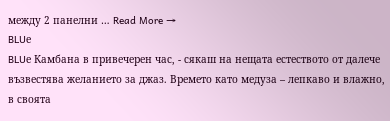между 2 панелни … Read More →
BLUе
BLUе Камбана в привечерен час, - сякаш на нещата естеството от далече възвестява желанието за джаз. Времето като медуза – лепкаво и влажно, в своята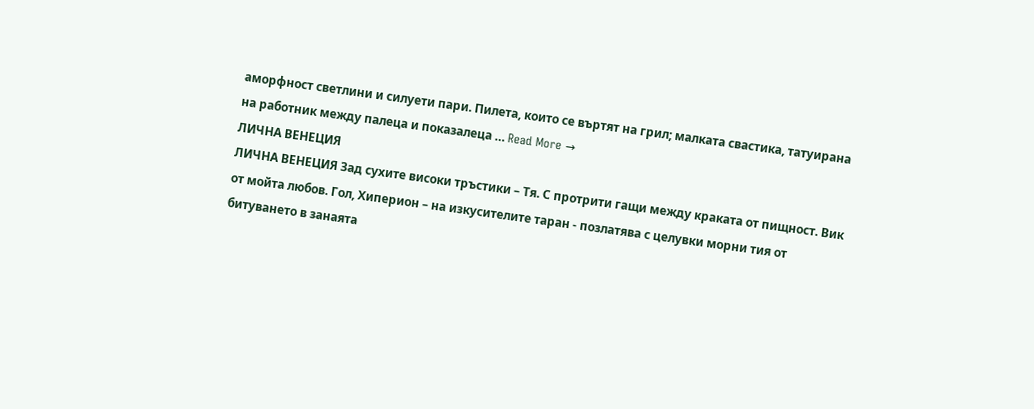аморфност светлини и силуети пари. Пилета, които се въртят на грил; малката свастика, татуирана на работник между палеца и показалеца … Read More →
ЛИЧНА ВЕНЕЦИЯ
ЛИЧНА ВЕНЕЦИЯ Зад сухите високи тръстики – Тя. С протрити гащи между краката от пищност. Вик от мойта любов. Гол, Хиперион – на изкусителите таран - позлатява с целувки морни тия от битуването в занаята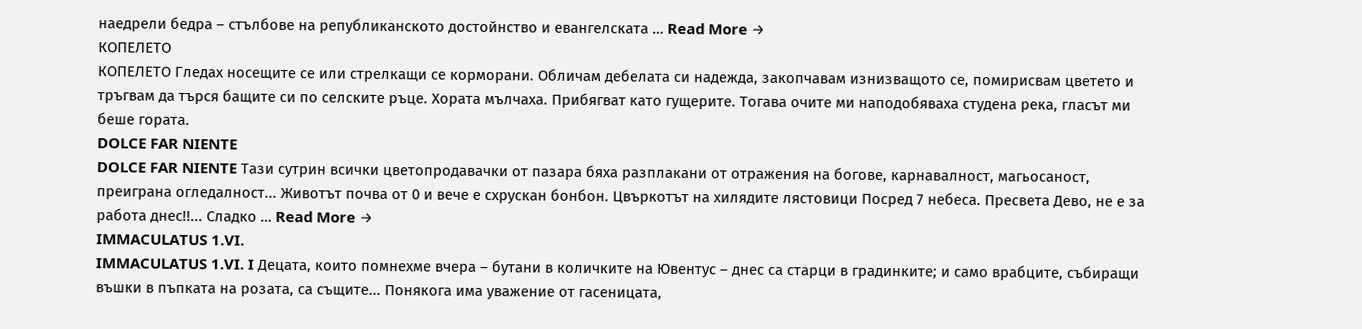наедрели бедра – стълбове на републиканското достойнство и евангелската … Read More →
КОПЕЛЕТО
КОПЕЛЕТО Гледах носещите се или стрелкащи се корморани. Обличам дебелата си надежда, закопчавам изнизващото се, помирисвам цветето и тръгвам да търся бащите си по селските ръце. Хората мълчаха. Прибягват като гущерите. Тогава очите ми наподобяваха студена река, гласът ми беше гората.
DOLCE FAR NIENTE
DOLCE FAR NIENTE Тази сутрин всички цветопродавачки от пазара бяха разплакани от отражения на богове, карнавалност, магьосаност, преиграна огледалност... Животът почва от 0 и вече е схрускан бонбон. Цвъркотът на хилядите лястовици Посред 7 небеса. Пресвета Дево, не е за работа днес!!... Сладко … Read More →
IMMACULATUS 1.VI.
IMMACULATUS 1.VI. I Децата, които помнехме вчера – бутани в количките на Ювентус – днес са старци в градинките; и само врабците, събиращи въшки в пъпката на розата, са същите... Понякога има уважение от гасеницата,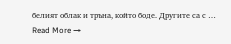белият облак и тръна, който боде. Другите са с … Read More →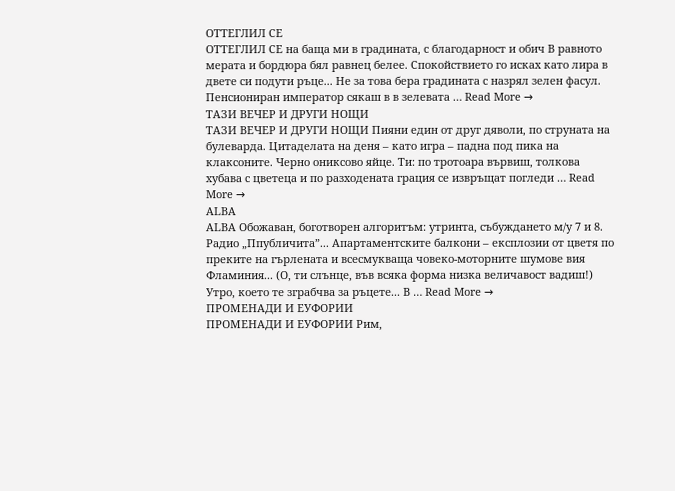ОТТЕГЛИЛ СЕ
ОТТЕГЛИЛ СЕ на баща ми в градината, с благодарност и обич В равното мерата и бордюра бял равнец белее. Спокойствието го исках като лира в двете си подути ръце... Не за това бера градината с назрял зелен фасул. Пенсиониран император сякаш в в зелевата … Read More →
ТАЗИ ВЕЧЕР И ДРУГИ НОЩИ
ТАЗИ ВЕЧЕР И ДРУГИ НОЩИ Пияни един от друг дяволи, по струната на булеварда. Цитаделата на деня – като игра – падна под пика на клаксоните. Черно ониксово яйце. Ти: по тротоара вървиш, толкова хубава с цветеца и по разходената грация се извръщат погледи … Read More →
ALBA
ALBA Обожаван, боготворен алгоритъм: утринта, събуждането м/у 7 и 8. Радио „Ппубличита”... Апартаментските балкони – експлозии от цветя по преките на гърлената и всесмукваща човеко-моторните шумове вия Фламиния... (О, ти слънце, във всяка форма низка величавост вадиш!) Утро, което те зграбчва за ръцете... В … Read More →
ПРОМЕНАДИ И ЕУФОРИИ
ПРОМЕНАДИ И ЕУФОРИИ Рим,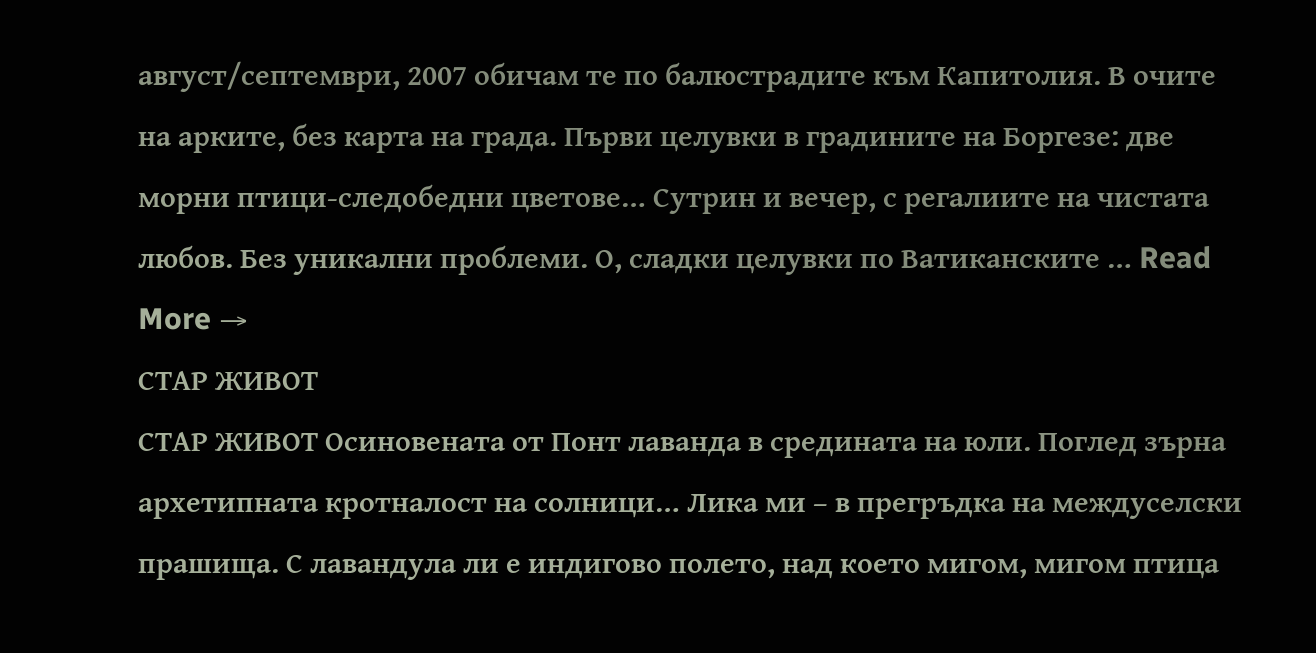август/септември, 2007 обичам те по балюстрадите към Капитолия. В очите на арките, без карта на града. Първи целувки в градините на Боргезе: две морни птици-следобедни цветове… Сутрин и вечер, с регалиите на чистата любов. Без уникални проблеми. О, сладки целувки по Ватиканските … Read More →
СТАР ЖИВОТ
СТАР ЖИВОТ Осиновената от Понт лаванда в средината на юли. Поглед зърна архетипната кротналост на солници… Лика ми – в прегръдка на междуселски прашища. С лавандула ли е индигово полето, над което мигом, мигом птица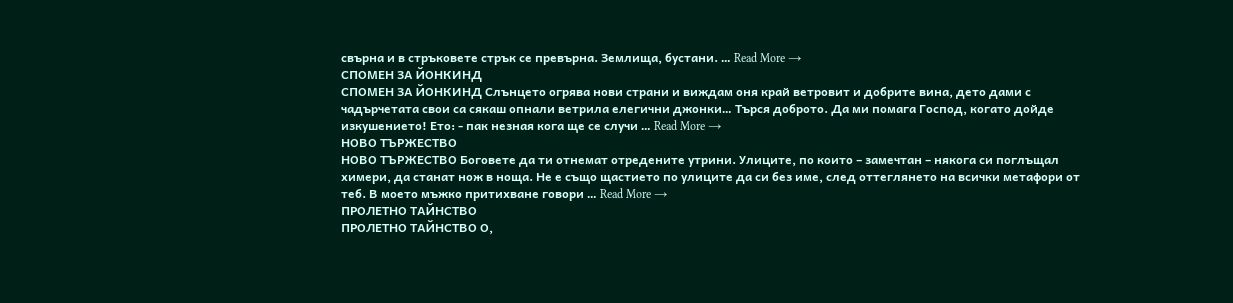свърна и в стръковете стрък се превърна. Землища, бустани. … Read More →
СПОМЕН ЗА ЙОНКИНД
СПОМЕН ЗА ЙОНКИНД Слънцето огрява нови страни и виждам оня край ветровит и добрите вина, дето дами с чадърчетата свои са сякаш опнали ветрила елегични джонки… Търся доброто. Да ми помага Господ, когато дойде изкушението! Ето: - пак незная кога ще се случи … Read More →
НОВО ТЪРЖЕСТВО
НОВО ТЪРЖЕСТВО Боговете да ти отнемат отредените утрини. Улиците, по които – замечтан – някога си поглъщал химери, да станат нож в ноща. Не е също щастието по улиците да си без име, след оттеглянето на всички метафори от теб. В моето мъжко притихване говори … Read More →
ПРОЛЕТНО ТАЙНСТВО
ПРОЛЕТНО ТАЙНСТВО О,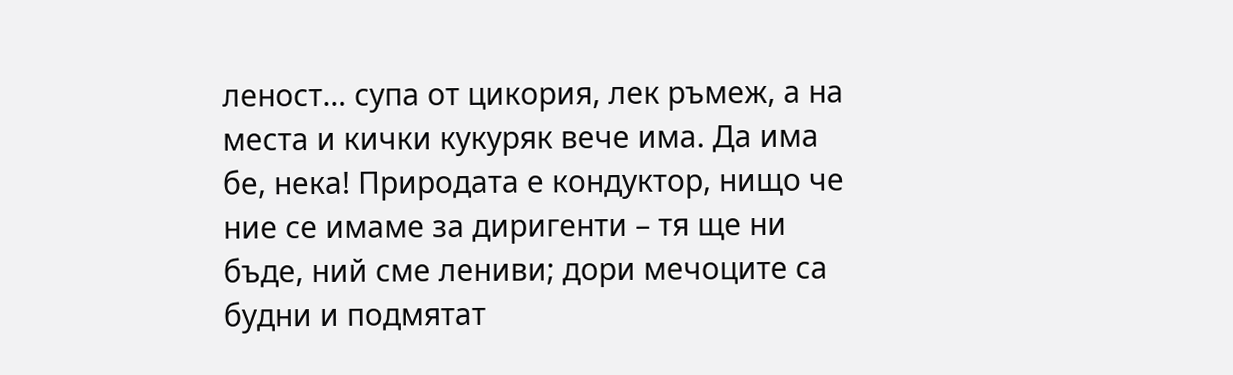леност… супа от цикория, лек ръмеж, а на места и кички кукуряк вече има. Да има бе, нека! Природата е кондуктор, нищо че ние се имаме за диригенти – тя ще ни бъде, ний сме лениви; дори мечоците са будни и подмятат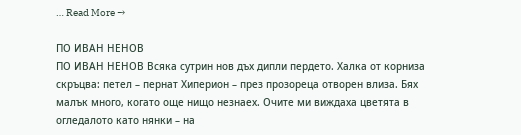… Read More →

ПО ИВАН НЕНОВ
ПО ИВАН НЕНОВ Всяка сутрин нов дъх дипли пердето. Халка от корниза скръцва: петел – пернат Хиперион – през прозореца отворен влиза. Бях малък много, когато още нищо незнаех. Очите ми виждаха цветята в огледалото като нянки – на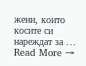жени, които косите си нареждат за … Read More →